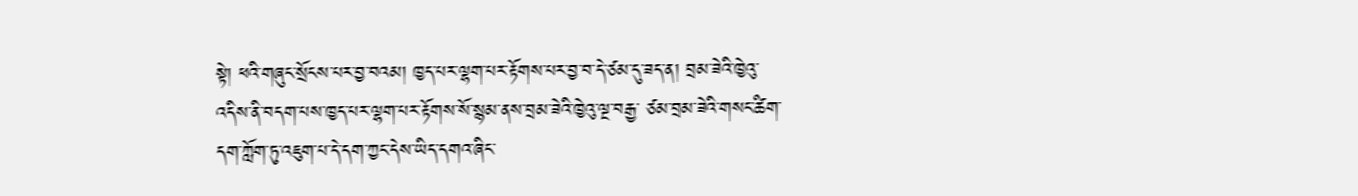སྟེ། ཕའི་གཞུང་སྲོངས་པར་བྱ་བའམ། ཁྱད་པར་ལྷག་པར་རྟོགས་པར་བྱ་བ་དེ་ཙམ་དུ་ཟད་ན། བྲམ་ཟེའི་ཁྱེའུ་འདིས་ནི་བདག་པས་ཁྱད་པར་ལྷག་པར་རྟོགས་སོ་སྙམ་ནས་བྲམ་ཟེའི་ཁྱེའུ་ལྔ་བརྒྱ་ ཙམ་བྲམ་ཟེའི་གསང་ཚིག་དག་ཀློག་ཏུ་འཇུག་པ་དེ་དག་ཀྱང་དེས་ཡིད་དགའ་ཞིང་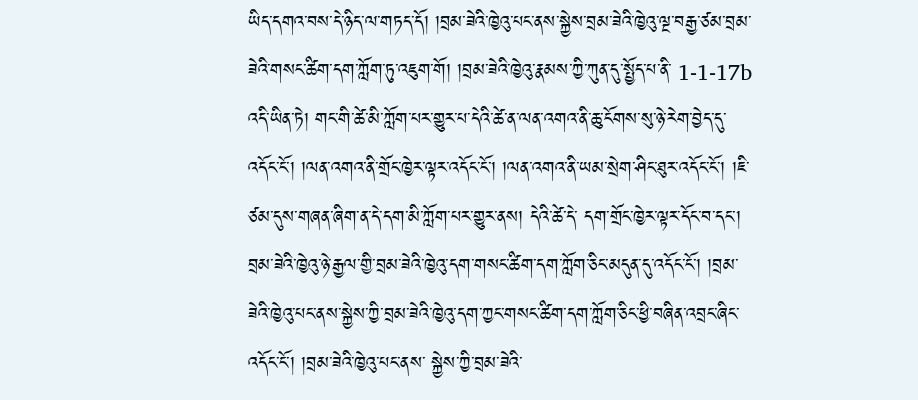ཡིད་དགའ་བས་དེ་ཉིད་ལ་གཏད་དོ། །བྲམ་ཟེའི་ཁྱེའུ་པང་ནས་སྐྱེས་བྲམ་ཟེའི་ཁྱེའུ་ལྔ་བརྒྱ་ཙམ་བྲམ་ཟེའི་གསང་ཚིག་དག་ཀློག་ཏུ་འཇུག་གོ། །བྲམ་ཟེའི་ཁྱེའུ་རྣམས་ཀྱི་ཀུན་དུ་སྤྱོད་པ་ནི་ 1-1-17b འདི་ཡིན་ཏེ། གང་གི་ཚེ་མི་ཀློག་པར་གྱུར་པ་དེའི་ཚེ་ན་ལན་འགའ་ནི་ཆུ་ངོགས་སུ་ཉེ་རེག་བྱེད་དུ་འདོང་ངོ་། །ལན་འགའ་ནི་གྲོང་ཁྱེར་ལྟར་འདོང་ངོ་། །ལན་འགའ་ནི་ཡམ་སྲེག་ཤིང་ཐུར་འདོང་ངོ་། །ཇི་ཙམ་དུས་གཞན་ཞིག་ན་དེ་དག་མི་ཀློག་པར་གྱུར་ནས། དེའི་ཚེ་དེ་ དག་གྲོང་ཁྱེར་ལྟར་དོང་བ་དང་། བྲམ་ཟེའི་ཁྱེའུ་ཉེ་རྒྱལ་གྱི་བྲམ་ཟེའི་ཁྱེའུ་དག་གསང་ཚིག་དག་ཀློག་ཅིང་མདུན་དུ་འདོང་ངོ་། །བྲམ་ཟེའི་ཁྱེའུ་པང་ནས་སྐྱེས་ཀྱི་བྲམ་ཟེའི་ཁྱེའུ་དག་ཀྱང་གསང་ཚིག་དག་ཀློག་ཅིང་ཕྱི་བཞིན་འབྲང་ཞིང་འདོང་ངོ་། །བྲམ་ཟེའི་ཁྱེའུ་པང་ནས་ སྐྱེས་ཀྱི་བྲམ་ཟེའི་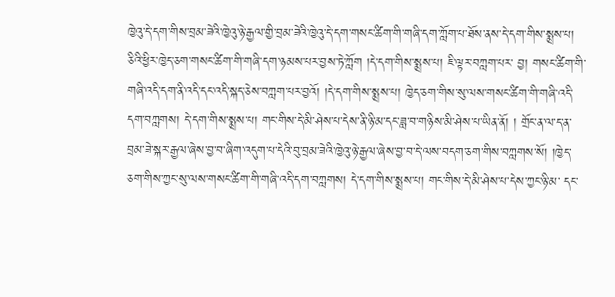ཁྱེའུ་དེ་དག་གིས་བྲམ་ཟེའི་ཁྱེའུ་ཉེ་རྒྱལ་གྱི་བྲམ་ཟེའི་ཁྱེའུ་དེ་དག་གསང་ཚིག་གི་གཞི་དག་ཀློག་པ་ཐོས་ནས་དེ་དག་གིས་སྨྲས་པ། ཅིའི་ཕྱིར་ཁྱེད་ཅག་གསང་ཚིག་གི་གཞི་དག་ཉམས་པར་བྱས་ཏེ་ཀློག །དེ་དག་གིས་སྨྲས་པ། ཇི་ལྟར་བཀླག་པར་ བྱ། གསང་ཚིག་གི་གཞི་འདི་དག་ནི་འདི་དང་འདི་སྐད་ཅེས་བཀླག་པར་བྱའོ། །དེ་དག་གིས་སྨྲས་པ། ཁྱེད་ཅག་གིས་སུ་ལས་གསང་ཚིག་གི་གཞི་འདི་དག་བཀླགས། དེ་དག་གིས་སྨྲས་པ། གང་གིས་དེ་མི་ཤེས་པ་དེས་ནི་ཉི་མ་དང་ཟླ་བ་གཉིས་མི་ཤེས་པ་ཡིན་ནོ། ། གྲོང་ན་ལ་ད་ན་བྲམ་ཟེ་སྐར་རྒྱལ་ཞེས་བྱ་བ་ཞིག་འདུག་པ་དེའི་བུ་བྲམ་ཟེའི་ཁྱེའུ་ཉེ་རྒྱལ་ཞེས་བྱ་བ་དེ་ལས་བདག་ཅག་གིས་བཀླགས་སོ། །ཁྱེད་ཅག་གིས་ཀྱང་སུ་ལས་གསང་ཚིག་གི་གཞི་འདི་དག་བཀླགས། དེ་དག་གིས་སྨྲས་པ། གང་གིས་དེ་མི་ཤེས་པ་དེས་ཀྱང་ཉི་མ་ དང་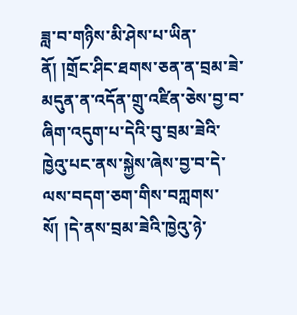ཟླ་བ་གཉིས་མི་ཤེས་པ་ཡིན་ནོ། །གྲོང་ཤིང་ཐགས་ཅན་ན་བྲམ་ཟེ་མདུན་ན་འདོན་གྲུ་འཛིན་ཅེས་བྱ་བ་ཞིག་འདུག་པ་དེའི་བུ་བྲམ་ཟེའི་ཁྱེའུ་པང་ནས་སྐྱེས་ཞེས་བྱ་བ་དེ་ལས་བདག་ཅག་གིས་བཀླགས་སོ། །དེ་ནས་བྲམ་ཟེའི་ཁྱེའུ་ཉེ་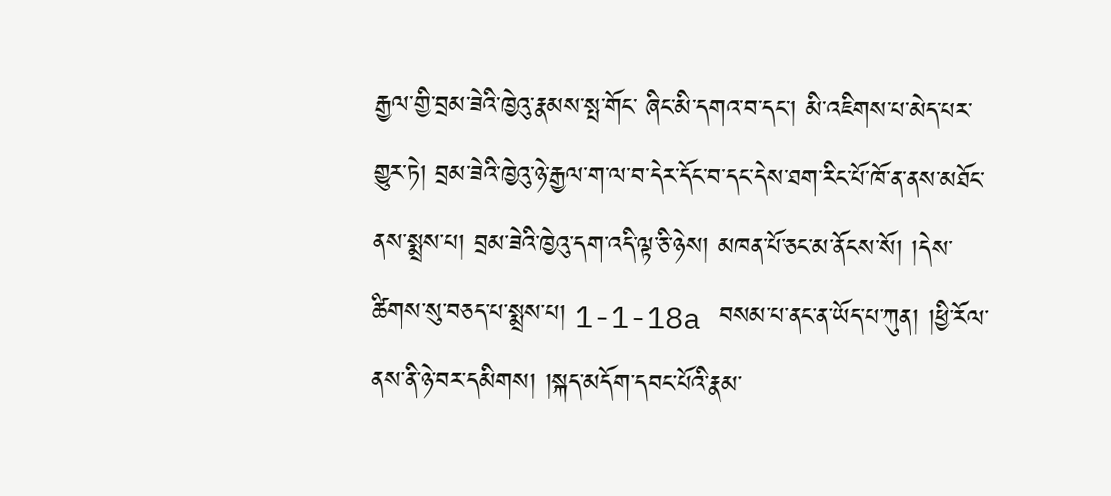རྒྱལ་གྱི་བྲམ་ཟེའི་ཁྱེའུ་རྣམས་སྤ་གོང་ ཞིང་མི་དགའ་བ་དང་། མི་འཇིགས་པ་མེད་པར་གྱུར་ཏེ། བྲམ་ཟེའི་ཁྱེའུ་ཉེ་རྒྱལ་ག་ལ་བ་དེར་དོང་བ་དང་དེས་ཐག་རིང་པོ་ཁོ་ན་ནས་མཐོང་ནས་སྨྲས་པ། བྲམ་ཟེའི་ཁྱེའུ་དག་འདི་ལྟ་ཅི་ཉེས། མཁན་པོ་ཅང་མ་ནོངས་སོ། །དེས་ཚིགས་སུ་བཅད་པ་སྨྲས་པ། 1-1-18a བསམ་པ་ནང་ན་ཡོད་པ་ཀུན། །ཕྱི་རོལ་ནས་ནི་ཉེ་བར་དམིགས། །སྐད་མདོག་དབང་པོའི་རྣམ་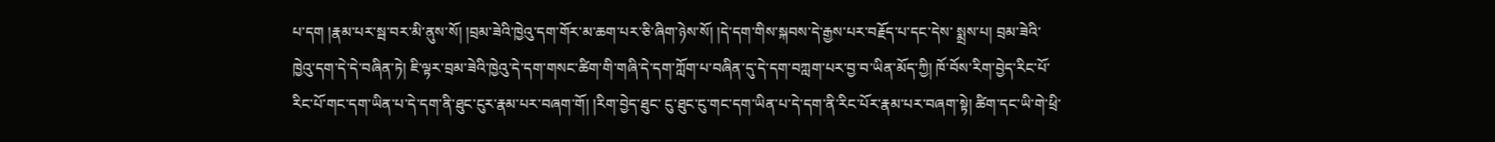པ་དག །རྣམ་པར་སྦ་བར་མི་ནུས་སོ། །བྲམ་ཟེའི་ཁྱེའུ་དག་གོར་མ་ཆག་པར་ཅི་ཞིག་ཉེས་སོ། །དེ་དག་གིས་སྐབས་དེ་རྒྱས་པར་བརྗོད་པ་དང་དེས་ སྨྲས་པ། བྲམ་ཟེའི་ཁྱེའུ་དག་དེ་དེ་བཞིན་ཏེ། ཇི་ལྟར་བྲམ་ཟེའི་ཁྱེའུ་དེ་དག་གསང་ཚིག་གི་གཞི་དེ་དག་ཀློག་པ་བཞིན་དུ་དེ་དག་བཀླག་པར་བྱ་བ་ཡིན་མོད་ཀྱི། ཁོ་བོས་རིག་བྱེད་རིང་པོ་རིང་པོ་གང་དག་ཡིན་པ་དེ་དག་ནི་ཐུང་ངུར་རྣམ་པར་བཞག་གོ། །རིག་བྱེད་ཐུང་ ངུ་ཐུང་ངུ་གང་དག་ཡིན་པ་དེ་དག་ནི་རིང་པོར་རྣམ་པར་བཞག་སྟེ། ཚིག་དང་ཡི་གེ་ཕྲི་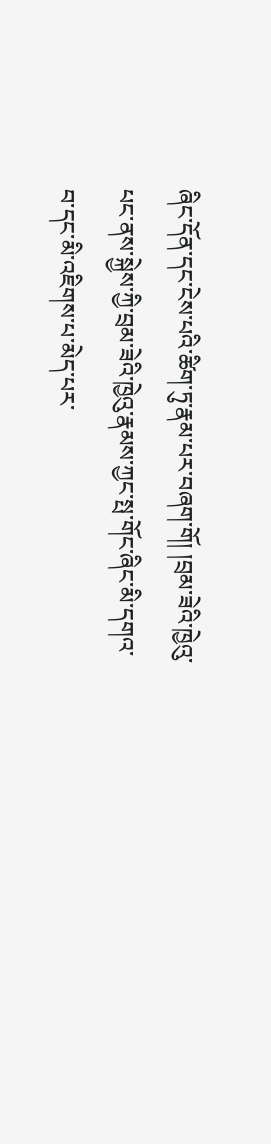ཞིང་དོན་དང་ངེས་པའི་ཚིག་ཏུ་རྣམ་པར་བཞག་གོ། །བྲམ་ཟེའི་ཁྱེའུ་པང་ནས་སྐྱེས་ཀྱི་བྲམ་ཟེའི་ཁྱེའུ་རྣམས་ཀྱང་སྤ་གོང་ཞིང་མི་དགའ་བ་དང་མི་འཇིགས་པ་མེད་པར་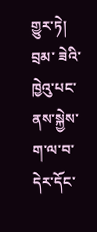གྱུར་ཏེ། བྲམ་ ཟེའི་ཁྱེའུ་པང་ནས་སྐྱེས་ག་ལ་བ་དེར་དོང་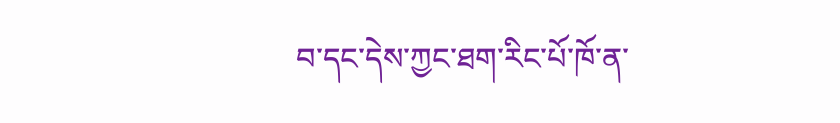བ་དང་དེས་ཀྱང་ཐག་རིང་པོ་ཁོ་ན་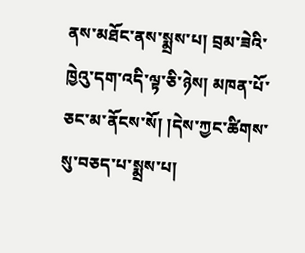ནས་མཐོང་ནས་སྨྲས་པ། བྲམ་ཟེའི་ཁྱེའུ་དག་འདི་ལྟ་ཅི་ཉེས། མཁན་པོ་ཅང་མ་ནོངས་སོ། །དེས་ཀྱང་ཚིགས་སུ་བཅད་པ་སྨྲས་པ།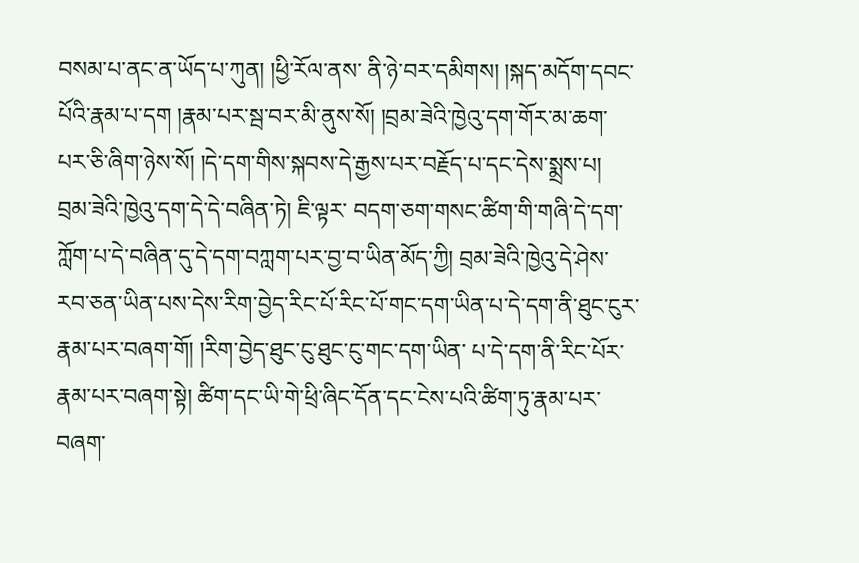བསམ་པ་ནང་ན་ཡོད་པ་ཀུན། །ཕྱི་རོལ་ནས་ ནི་ཉེ་བར་དམིགས། །སྐད་མདོག་དབང་པོའི་རྣམ་པ་དག །རྣམ་པར་སྦ་བར་མི་ནུས་སོ། །བྲམ་ཟེའི་ཁྱེའུ་དག་གོར་མ་ཆག་པར་ཅི་ཞིག་ཉེས་སོ། །དེ་དག་གིས་སྐབས་དེ་རྒྱས་པར་བརྗོད་པ་དང་དེས་སྨྲས་པ། བྲམ་ཟེའི་ཁྱེའུ་དག་དེ་དེ་བཞིན་ཏེ། ཇི་ལྟར་ བདག་ཅག་གསང་ཚིག་གི་གཞི་དེ་དག་ཀློག་པ་དེ་བཞིན་དུ་དེ་དག་བཀླག་པར་བྱ་བ་ཡིན་མོད་ཀྱི། བྲམ་ཟེའི་ཁྱེའུ་དེ་ཤེས་རབ་ཅན་ཡིན་པས་དེས་རིག་བྱེད་རིང་པོ་རིང་པོ་གང་དག་ཡིན་པ་དེ་དག་ནི་ཐུང་ངུར་རྣམ་པར་བཞག་གོ། །རིག་བྱེད་ཐུང་ངུ་ཐུང་ངུ་གང་དག་ཡིན་ པ་དེ་དག་ནི་རིང་པོར་རྣམ་པར་བཞག་སྟེ། ཚིག་དང་ཡི་གེ་ཕྲི་ཞིང་དོན་དང་ངེས་པའི་ཚིག་ཏུ་རྣམ་པར་བཞག་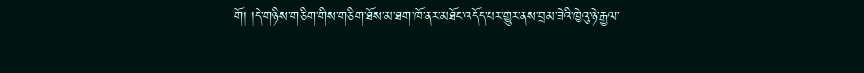གོ། །དེ་གཉིས་གཅིག་གིས་གཅིག་ཐོས་མ་ཐག་ཁོ་ནར་མཐོང་འདོད་པར་གྱུར་ནས་བྲམ་ཟེའི་ཁྱེའུ་ཉེ་རྒྱལ་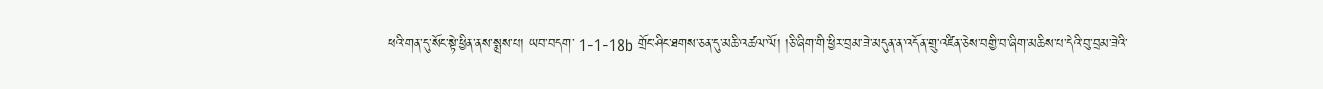ཕའི་གན་དུ་སོང་སྟེ་ཕྱིན་ནས་སྨྲས་པ། ཡབ་བདག་ 1-1-18b གྲོང་ཤིང་ཐགས་ཅན་དུ་མཆི་འཚལ་ལོ། །ཅི་ཞིག་གི་ཕྱིར་བྲམ་ཟེ་མདུན་ན་འདོན་གྲུ་འཛིན་ཅེས་བགྱི་བ་ཞིག་མཆིས་པ་དེའི་བུ་བྲམ་ཟེའི་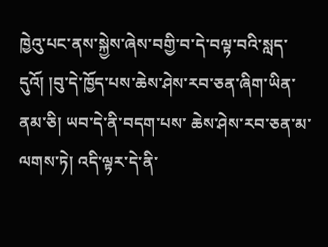ཁྱེའུ་པང་ནས་སྐྱེས་ཞེས་བགྱི་བ་དེ་བལྟ་བའི་སླད་དུའོ། །བུ་དེ་ཁྱོད་པས་ཆེས་ཤེས་རབ་ཅན་ཞིག་ཡིན་ནམ་ཅི། ཡབ་དེ་ནི་བདག་པས་ ཆེས་ཤེས་རབ་ཅན་མ་ལགས་ཏེ། འདི་ལྟར་དེ་ནི་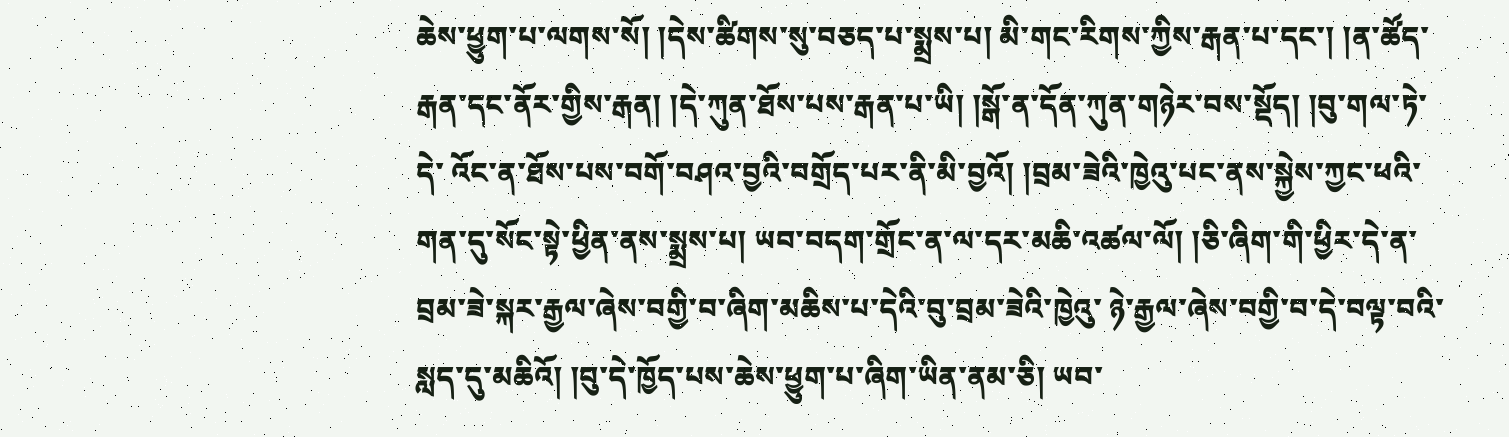ཆེས་ཕྱུག་པ་ལགས་སོ། །དེས་ཚིགས་སུ་བཅད་པ་སྨྲས་པ། མི་གང་རིགས་ཀྱིས་རྒན་པ་དང་། །ན་ཚོད་རྒན་དང་ནོར་གྱིས་རྒན། །དེ་ཀུན་ཐོས་པས་རྒན་པ་ཡི། །སྒོ་ན་དོན་ཀུན་གཉེར་བས་སྡོད། །བུ་གལ་ཏེ་དེ་ འོང་ན་ཐོས་པས་བགོ་བཤའ་བྱའི་བགྲོད་པར་ནི་མི་བྱའོ། །བྲམ་ཟེའི་ཁྱེའུ་པང་ནས་སྐྱེས་ཀྱང་ཕའི་གན་དུ་སོང་སྟེ་ཕྱིན་ནས་སྨྲས་པ། ཡབ་བདག་གྲོང་ན་ལ་དར་མཆི་འཚལ་ལོ། །ཅི་ཞིག་གི་ཕྱིར་དེ་ན་བྲམ་ཟེ་སྐར་རྒྱལ་ཞེས་བགྱི་བ་ཞིག་མཆིས་པ་དེའི་བུ་བྲམ་ཟེའི་ཁྱེའུ་ ཉེ་རྒྱལ་ཞེས་བགྱི་བ་དེ་བལྟ་བའི་སླད་དུ་མཆིའོ། །བུ་དེ་ཁྱོད་པས་ཆེས་ཕྱུག་པ་ཞིག་ཡིན་ནམ་ཅི། ཡབ་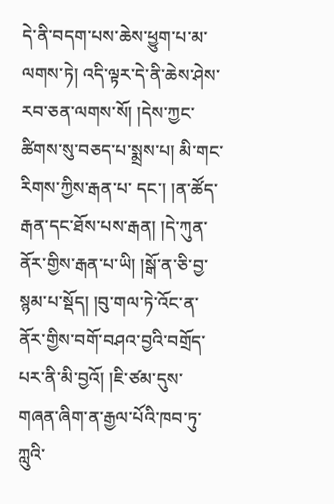དེ་ནི་བདག་པས་ཆེས་ཕྱུག་པ་མ་ལགས་ཏེ། འདི་ལྟར་དེ་ནི་ཆེས་ཤེས་རབ་ཅན་ལགས་སོ། །དེས་ཀྱང་ཚིགས་སུ་བཅད་པ་སྨྲས་པ། མི་གང་རིགས་ཀྱིས་རྒན་པ་ དང་། །ན་ཚོད་རྒན་དང་ཐོས་པས་རྒན། །དེ་ཀུན་ནོར་གྱིས་རྒན་པ་ཡི། །སྒོ་ན་ཅི་བྱ་སྙམ་པ་སྡོད། །བུ་གལ་ཏེ་འོང་ན་ནོར་གྱིས་བགོ་བཤའ་བྱའི་བགྲོད་པར་ནི་མི་བྱའོ། །ཇི་ཙམ་དུས་གཞན་ཞིག་ན་རྒྱལ་པོའི་ཁབ་ཏུ་ཀླུའི་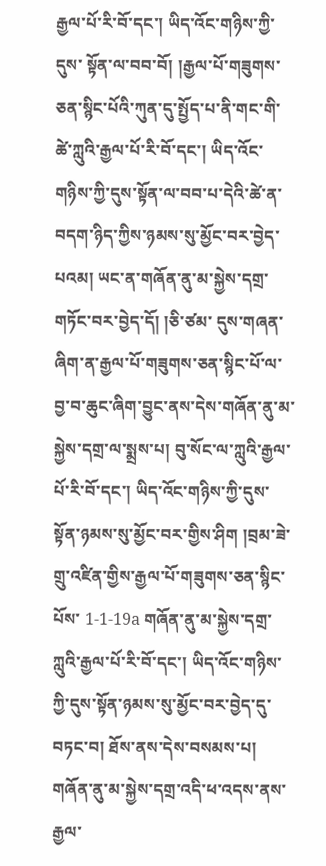རྒྱལ་པོ་རི་བོ་དང་། ཡིད་འོང་གཉིས་ཀྱི་དུས་ སྟོན་ལ་བབ་བོ། །རྒྱལ་པོ་གཟུགས་ཅན་སྙིང་པོའི་ཀུན་དུ་སྤྱོད་པ་ནི་གང་གི་ཚེ་ཀླུའི་རྒྱལ་པོ་རི་བོ་དང་། ཡིད་འོང་གཉིས་ཀྱི་དུས་སྟོན་ལ་བབ་པ་དེའི་ཚེ་ན་བདག་ཉིད་ཀྱིས་ཉམས་སུ་མྱོང་བར་བྱེད་པའམ། ཡང་ན་གཞོན་ནུ་མ་སྐྱེས་དགྲ་གཏོང་བར་བྱེད་དོ། །ཅི་ཙམ་ དུས་གཞན་ཞིག་ན་རྒྱལ་པོ་གཟུགས་ཅན་སྙིང་པོ་ལ་བྱ་བ་ཆུང་ཞིག་བྱུང་ནས་དེས་གཞོན་ནུ་མ་སྐྱེས་དགྲ་ལ་སྨྲས་པ། བུ་སོང་ལ་ཀླུའི་རྒྱལ་པོ་རི་བོ་དང་། ཡིད་འོང་གཉིས་ཀྱི་དུས་སྟོན་ཉམས་སུ་མྱོང་བར་གྱིས་ཤིག །བྲམ་ཟེ་གྲུ་འཛིན་གྱིས་རྒྱལ་པོ་གཟུགས་ཅན་སྙིང་པོས་ 1-1-19a གཞོན་ནུ་མ་སྐྱེས་དགྲ་ཀླུའི་རྒྱལ་པོ་རི་བོ་དང་། ཡིད་འོང་གཉིས་ཀྱི་དུས་སྟོན་ཉམས་སུ་མྱོང་བར་བྱེད་དུ་བཏང་བ། ཐོས་ནས་དེས་བསམས་པ། གཞོན་ནུ་མ་སྐྱེས་དགྲ་འདི་ཕ་འདས་ནས་རྒྱལ་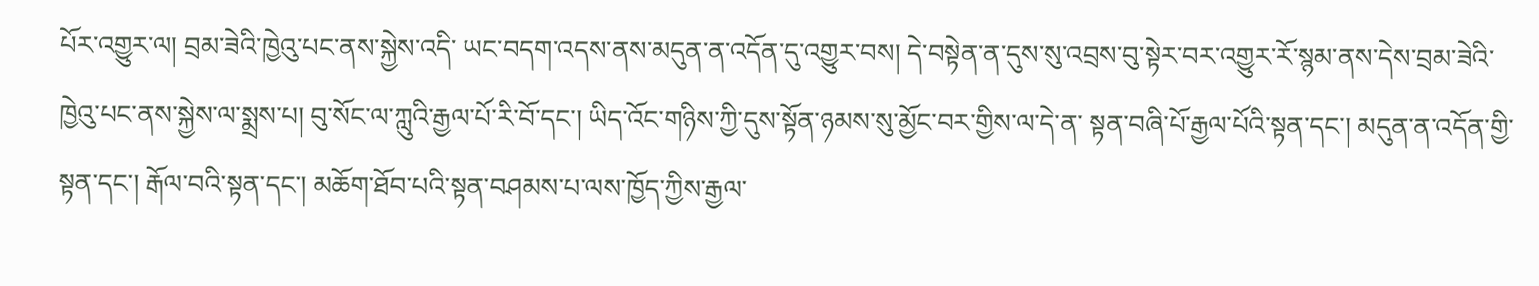པོར་འགྱུར་ལ། བྲམ་ཟེའི་ཁྱེའུ་པང་ནས་སྐྱེས་འདི་ ཡང་བདག་འདས་ནས་མདུན་ན་འདོན་དུ་འགྱུར་བས། དེ་བསྟེན་ན་དུས་སུ་འབྲས་བུ་སྟེར་བར་འགྱུར་རོ་སྙམ་ནས་དེས་བྲམ་ཟེའི་ཁྱེའུ་པང་ནས་སྐྱེས་ལ་སྨྲས་པ། བུ་སོང་ལ་ཀླུའི་རྒྱལ་པོ་རི་བོ་དང་། ཡིད་འོང་གཉིས་ཀྱི་དུས་སྟོན་ཉམས་སུ་མྱོང་བར་གྱིས་ལ་དེ་ན་ སྟན་བཞི་པོ་རྒྱལ་པོའི་སྟན་དང་། མདུན་ན་འདོན་གྱི་སྟན་དང་། རྒོལ་བའི་སྟན་དང་། མཆོག་ཐོབ་པའི་སྟན་བཤམས་པ་ལས་ཁྱོད་ཀྱིས་རྒྱལ་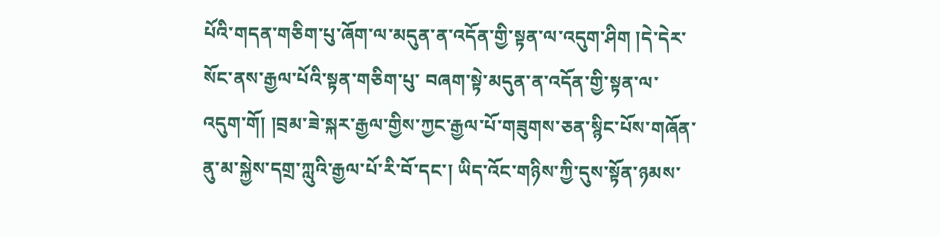པོའི་གདན་གཅིག་པུ་ཞོག་ལ་མདུན་ན་འདོན་གྱི་སྟན་ལ་འདུག་ཤིག །དེ་དེར་སོང་ནས་རྒྱལ་པོའི་སྟན་གཅིག་པུ་ བཞག་སྟེ་མདུན་ན་འདོན་གྱི་སྟན་ལ་འདུག་གོ། །བྲམ་ཟེ་སྐར་རྒྱལ་གྱིས་ཀྱང་རྒྱལ་པོ་གཟུགས་ཅན་སྙིང་པོས་གཞོན་ནུ་མ་སྐྱེས་དགྲ་ཀླུའི་རྒྱལ་པོ་རི་བོ་དང་། ཡིད་འོང་གཉིས་ཀྱི་དུས་སྟོན་ཉམས་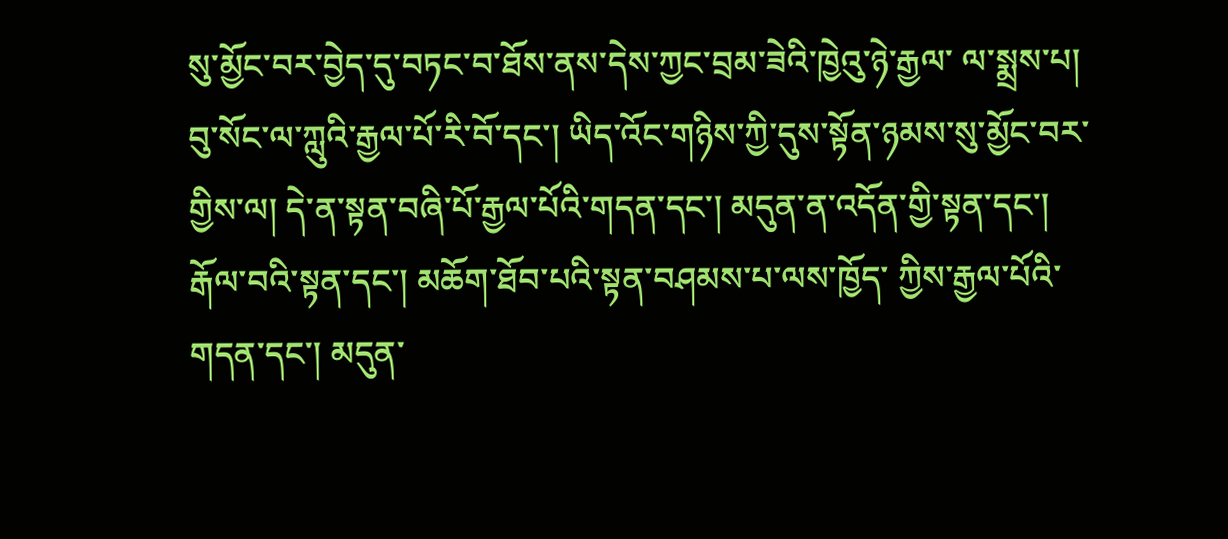སུ་མྱོང་བར་བྱེད་དུ་བཏང་བ་ཐོས་ནས་དེས་ཀྱང་བྲམ་ཟེའི་ཁྱེའུ་ཉེ་རྒྱལ་ ལ་སྨྲས་པ། བུ་སོང་ལ་ཀླུའི་རྒྱལ་པོ་རི་བོ་དང་། ཡིད་འོང་གཉིས་ཀྱི་དུས་སྟོན་ཉམས་སུ་མྱོང་བར་གྱིས་ལ། དེ་ན་སྟན་བཞི་པོ་རྒྱལ་པོའི་གདན་དང་། མདུན་ན་འདོན་གྱི་སྟན་དང་། རྒོལ་བའི་སྟན་དང་། མཆོག་ཐོབ་པའི་སྟན་བཤམས་པ་ལས་ཁྱོད་ ཀྱིས་རྒྱལ་པོའི་གདན་དང་། མདུན་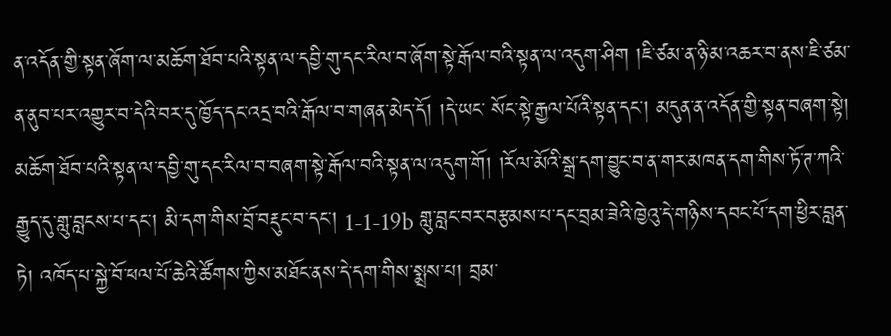ན་འདོན་གྱི་སྟན་ཞོག་ལ་མཆོག་ཐོབ་པའི་སྟན་ལ་དབྱི་གུ་དང་རིལ་བ་ཞོག་སྟེ་རྒོལ་བའི་སྟན་ལ་འདུག་ཤིག །ཇི་ཙམ་ན་ཉི་མ་འཆར་བ་ནས་ཇི་ཙམ་ན་ནུབ་པར་འགྱུར་བ་དེའི་བར་དུ་ཁྱོད་དང་འདྲ་བའི་རྒོལ་བ་གཞན་མེད་དོ། །དེ་ཡང་ སོང་སྟེ་རྒྱལ་པོའི་སྟན་དང་། མདུན་ན་འདོན་གྱི་སྟན་བཞག་སྟེ། མཆོག་ཐོབ་པའི་སྟན་ལ་དབྱི་གུ་དང་རིལ་བ་བཞག་སྟེ་རྒོལ་བའི་སྟན་ལ་འདུག་གོ། །རོལ་མོའི་སྒྲ་དག་བྱུང་བ་ན་གར་མཁན་དག་གིས་ཏོ་ཊ་ཀའི་རྒྱུད་དུ་གླུ་བླངས་པ་དང་། མི་དག་གིས་བྲོ་བརྡུང་བ་དང་། 1-1-19b གླུ་བླང་བར་བརྩམས་པ་དང་བྲམ་ཟེའི་ཁྱེའུ་དེ་གཉིས་དབང་པོ་དག་ཕྱིར་བླན་ཏེ། འཁོད་པ་སྐྱེ་བོ་ཕལ་པོ་ཆེའི་ཚོགས་ཀྱིས་མཐོང་ནས་དེ་དག་གིས་སྨྲས་པ། བྲམ་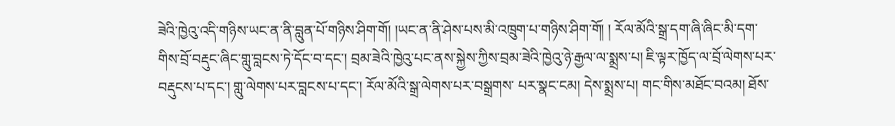ཟེའི་ཁྱེའུ་འདི་གཉིས་ཡང་ན་ནི་བླུན་པོ་གཉིས་ཤིག་གོ། །ཡང་ན་ནི་ཤེས་པས་མི་འཁྲུག་པ་གཉིས་ཤིག་གོ། ། རོལ་མོའི་སྒྲ་དག་ཞི་ཞིང་མི་དག་གིས་བྲོ་བརྡུང་ཞིང་གླུ་བླངས་ཏེ་དོང་བ་དང་། བྲམ་ཟེའི་ཁྱེའུ་པང་ནས་སྐྱེས་ཀྱིས་བྲམ་ཟེའི་ཁྱེའུ་ཉེ་རྒྱལ་ལ་སྨྲས་པ། ཇི་ལྟར་ཁྱོད་ལ་བྲོ་ལེགས་པར་བརྡུངས་པ་དང་། གླུ་ལེགས་པར་བླངས་པ་དང་། རོལ་མོའི་སྒྲ་ལེགས་པར་བསྒྲགས་ པར་སྣང་ངམ། དེས་སྨྲས་པ། གང་གིས་མཐོང་བའམ། ཐོས་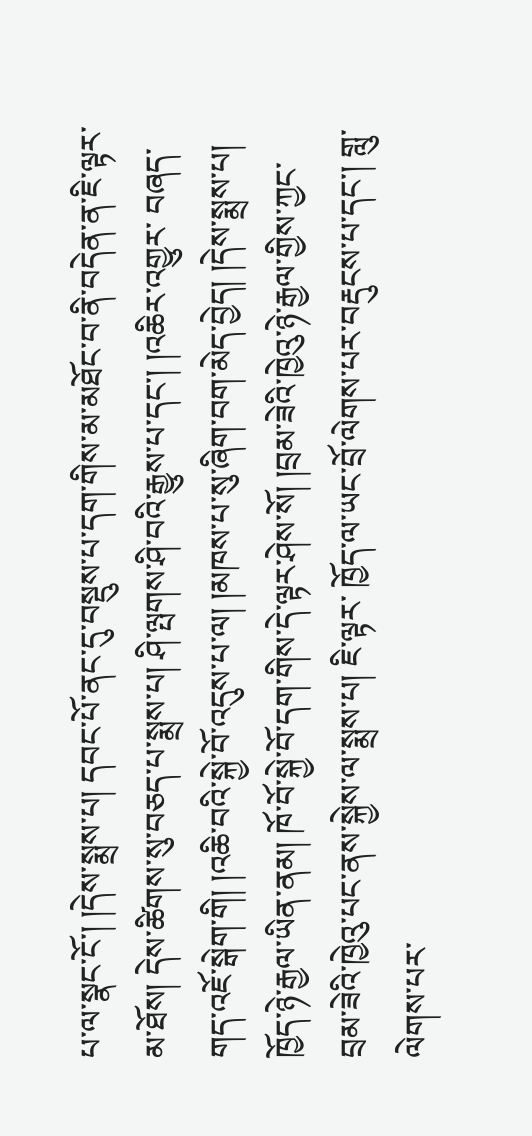པ་ལ་སྣང་ངོ་། །དེས་སྨྲས་པ། དབང་པོ་ནང་དུ་བསྡུས་པ་དག་གིས་མ་མཐོང་བ་ནི་བདེན་ན་ཇི་ལྟར་མ་ཐོས། དེས་ཚིགས་སུ་བཅད་པ་སྨྲས་པ། ཤི་ལྤགས་ཤི་བའི་རྒྱུས་པ་དང་། །འཆིར་འགྱུར་ བཞད་གད་འཇོ་སྒེག་གི། །འཆི་བའི་སྐྱེ་བོ་འདུས་པ་ལ། །མཁས་པ་སུ་ཞིག་བག་མེད་བྱེད། །དེས་སྨྲས་པ། ཁྱོད་ཉེ་རྒྱལ་ཡིན་ནམ། ཁོ་བོ་སྐྱེ་བོ་དག་གིས་དེ་ལྟར་ཤེས་སོ། །བྲམ་ཟེའི་ཁྱེའུ་ཉེ་རྒྱལ་གྱིས་ཀྱང་བྲམ་ཟེའི་ཁྱེའུ་པང་ནས་སྐྱེས་ལ་སྨྲས་པ། ཇི་ལྟར་ ཁྱོད་ལ་ཡང་བྲོ་ལེགས་པར་བརྡུངས་པ་དང་། གླུ་ལེགས་པར་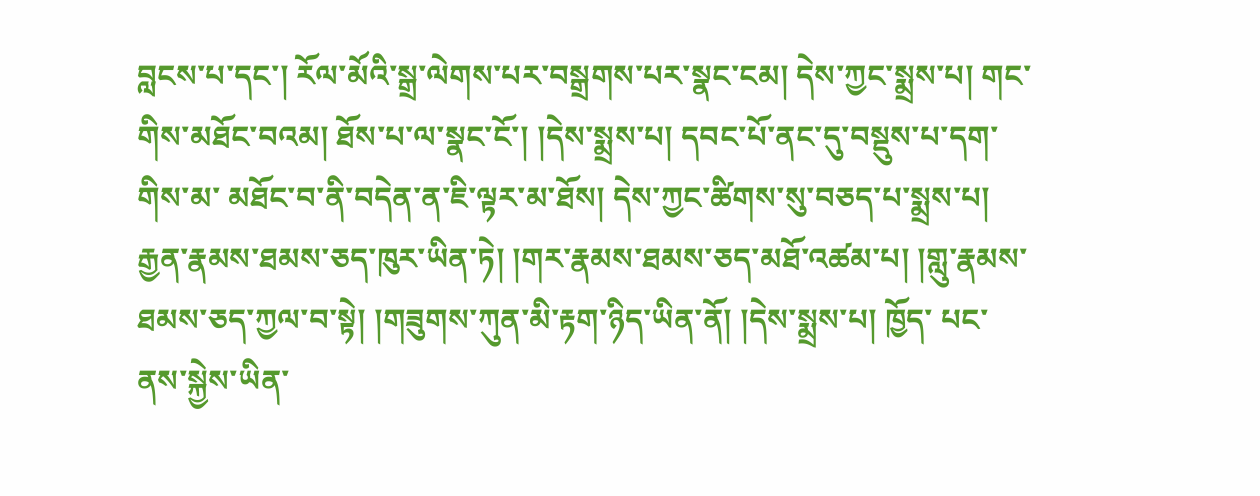བླངས་པ་དང་། རོལ་མོའི་སྒྲ་ལེགས་པར་བསྒྲགས་པར་སྣང་ངམ། དེས་ཀྱང་སྨྲས་པ། གང་གིས་མཐོང་བའམ། ཐོས་པ་ལ་སྣང་ངོ་། །དེས་སྨྲས་པ། དབང་པོ་ནང་དུ་བསྡུས་པ་དག་གིས་མ་ མཐོང་བ་ནི་བདེན་ན་ཇི་ལྟར་མ་ཐོས། དེས་ཀྱང་ཚིགས་སུ་བཅད་པ་སྨྲས་པ། རྒྱན་རྣམས་ཐམས་ཅད་ཁུར་ཡིན་ཏེ། །གར་རྣམས་ཐམས་ཅད་མཐོ་འཚམ་པ། །གླུ་རྣམས་ཐམས་ཅད་ཀྱལ་བ་སྟེ། །གཟུགས་ཀུན་མི་རྟག་ཉིད་ཡིན་ནོ། །དེས་སྨྲས་པ། ཁྱོད་ པང་ནས་སྐྱེས་ཡིན་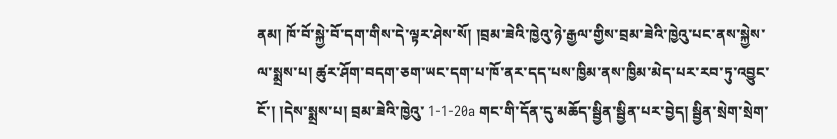ནམ། ཁོ་བོ་སྐྱེ་བོ་དག་གིས་དེ་ལྟར་ཤེས་སོ། །བྲམ་ཟེའི་ཁྱེའུ་ཉེ་རྒྱལ་གྱིས་བྲམ་ཟེའི་ཁྱེའུ་པང་ནས་སྐྱེས་ལ་སྨྲས་པ། ཚུར་ཤོག་བདག་ཅག་ཡང་དག་པ་ཁོ་ནར་དད་པས་ཁྱིམ་ནས་ཁྱིམ་མེད་པར་རབ་ཏུ་འབྱུང་ངོ་། །དེས་སྨྲས་པ། བྲམ་ཟེའི་ཁྱེའུ་ 1-1-20a གང་གི་དོན་དུ་མཆོད་སྦྱིན་སྦྱིན་པར་བྱེད། སྦྱིན་སྲེག་སྲེག་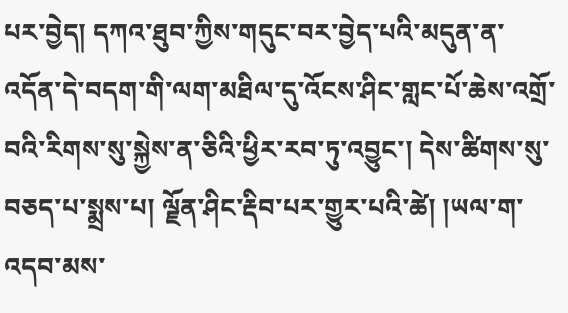པར་བྱེད། དཀའ་ཐུབ་ཀྱིས་གདུང་བར་བྱེད་པའི་མདུན་ན་འདོན་དེ་བདག་གི་ལག་མཐིལ་དུ་འོངས་ཤིང་གླང་པོ་ཆེས་འགྲོ་བའི་རིགས་སུ་སྐྱེས་ན་ཅིའི་ཕྱིར་རབ་ཏུ་འབྱུང་། དེས་ཚིགས་སུ་ བཅད་པ་སྨྲས་པ། ལྗོན་ཤིང་རྡིབ་པར་གྱུར་པའི་ཚེ། །ཡལ་ག་འདབ་མས་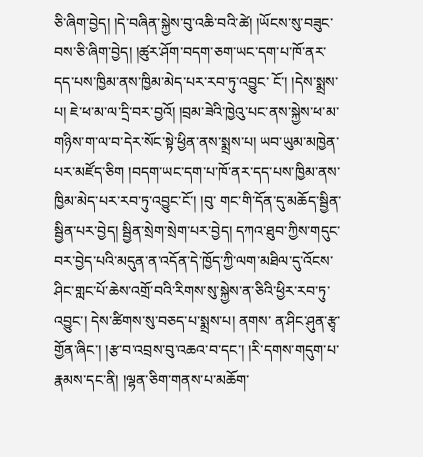ཅི་ཞིག་བྱེད། །དེ་བཞིན་སྐྱེས་བུ་འཆི་བའི་ཚེ། །ཡོངས་སུ་བཟུང་བས་ཅི་ཞིག་བྱེད། །ཚུར་ཤོག་བདག་ཅག་ཡང་དག་པ་ཁོ་ནར་དད་པས་ཁྱིམ་ནས་ཁྱིམ་མེད་པར་རབ་ཏུ་འབྱུང་ ངོ་། །དེས་སྨྲས་པ། ཇེ་ཕ་མ་ལ་དྲི་བར་བྱའོ། །བྲམ་ཟེའི་ཁྱེའུ་པང་ནས་སྐྱེས་ཕ་མ་གཉིས་ག་ལ་བ་དེར་སོང་སྟེ་ཕྱིན་ནས་སྨྲས་པ། ཡབ་ཡུམ་མཁྱེན་པར་མཛོད་ཅིག །བདག་ཡང་དག་པ་ཁོ་ནར་དད་པས་ཁྱིམ་ནས་ཁྱིམ་མེད་པར་རབ་ཏུ་འབྱུང་ངོ་། །བུ་ གང་གི་དོན་དུ་མཆོད་སྦྱིན་སྦྱིན་པར་བྱེད། སྦྱིན་སྲེག་སྲེག་པར་བྱེད། དཀའ་ཐུབ་ཀྱིས་གདུང་བར་བྱེད་པའི་མདུན་ན་འདོན་དེ་ཁྱོད་ཀྱི་ལག་མཐིལ་དུ་འོངས་ཤིང་གླང་པོ་ཆེས་འགྲོ་བའི་རིགས་སུ་སྐྱེས་ན་ཅིའི་ཕྱིར་རབ་ཏུ་འབྱུང་། དེས་ཚིགས་སུ་བཅད་པ་སྨྲས་པ། ནགས་ ན་ཤིང་ཤུན་རྩྭ་གྱོན་ཞིང་། །རྩ་བ་འབྲས་བུ་འཆའ་བ་དང་། །རི་དགས་གདུག་པ་རྣམས་དང་ནི། །ལྷན་ཅིག་གནས་པ་མཆོག་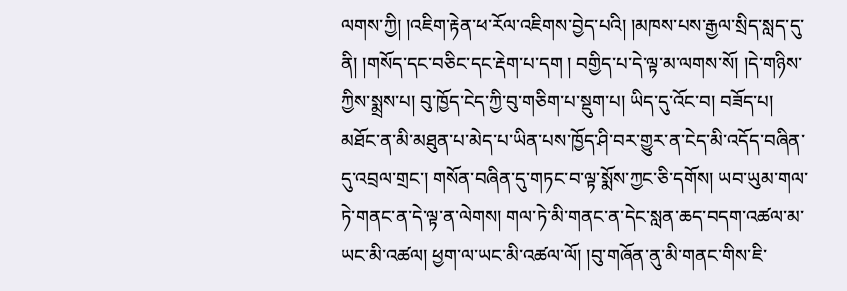ལགས་ཀྱི། །འཇིག་རྟེན་ཕ་རོལ་འཇིགས་བྱེད་པའི། །མཁས་པས་རྒྱལ་སྲིད་སླད་དུ་ནི། །གསོད་དང་བཅིང་དང་རྡེག་པ་དག ། བགྱིད་པ་དེ་ལྟ་མ་ལགས་སོ། །དེ་གཉིས་ཀྱིས་སྨྲས་པ། བུ་ཁྱོད་ངེད་ཀྱི་བུ་གཅིག་པ་སྡུག་པ། ཡིད་དུ་འོང་བ། བཟོད་པ། མཐོང་ན་མི་མཐུན་པ་མེད་པ་ཡིན་པས་ཁྱོད་ཤི་བར་གྱུར་ན་ངེད་མི་འདོད་བཞིན་དུ་འབྲལ་གྲང་། གསོན་བཞིན་དུ་གཏང་བ་ལྟ་སྨོས་ཀྱང་ཅི་དགོས། ཡབ་ཡུམ་གལ་ཏེ་གནང་ན་དེ་ལྟ་ན་ལེགས། གལ་ཏེ་མི་གནང་ན་དེང་སླན་ཆད་བདག་འཚལ་མ་ཡང་མི་འཚལ། ཕྱག་ལ་ཡང་མི་འཚལ་ལོ། །བུ་གཞོན་ནུ་མི་གནང་གིས་ཇི་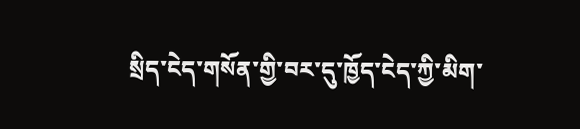སྲིད་ངེད་གསོན་གྱི་བར་དུ་ཁྱོད་ངེད་ཀྱི་མིག་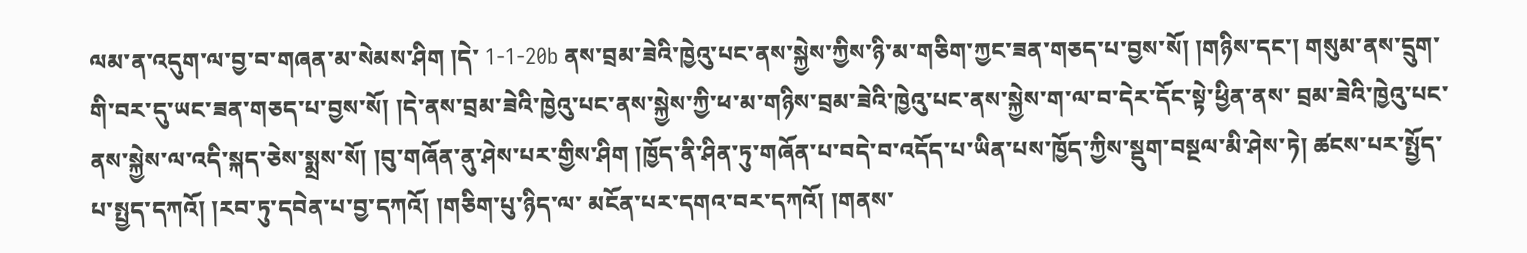ལམ་ན་འདུག་ལ་བྱ་བ་གཞན་མ་སེམས་ཤིག །དེ་ 1-1-20b ནས་བྲམ་ཟེའི་ཁྱེའུ་པང་ནས་སྐྱེས་ཀྱིས་ཉི་མ་གཅིག་ཀྱང་ཟན་གཅད་པ་བྱས་སོ། །གཉིས་དང་། གསུམ་ནས་དྲུག་གི་བར་དུ་ཡང་ཟན་གཅད་པ་བྱས་སོ། །དེ་ནས་བྲམ་ཟེའི་ཁྱེའུ་པང་ནས་སྐྱེས་ཀྱི་ཕ་མ་གཉིས་བྲམ་ཟེའི་ཁྱེའུ་པང་ནས་སྐྱེས་ག་ལ་བ་དེར་དོང་སྟེ་ཕྱིན་ནས་ བྲམ་ཟེའི་ཁྱེའུ་པང་ནས་སྐྱེས་ལ་འདི་སྐད་ཅེས་སྨྲས་སོ། །བུ་གཞོན་ནུ་ཤེས་པར་གྱིས་ཤིག །ཁྱོད་ནི་ཤིན་ཏུ་གཞོན་པ་བདེ་བ་འདོད་པ་ཡིན་པས་ཁྱོད་ཀྱིས་སྡུག་བསྔལ་མི་ཤེས་ཏེ། ཚངས་པར་སྤྱོད་པ་སྤྱད་དཀའོ། །རབ་ཏུ་དབེན་པ་བྱ་དཀའོ། །གཅིག་པུ་ཉིད་ལ་ མངོན་པར་དགའ་བར་དཀའོ། །གནས་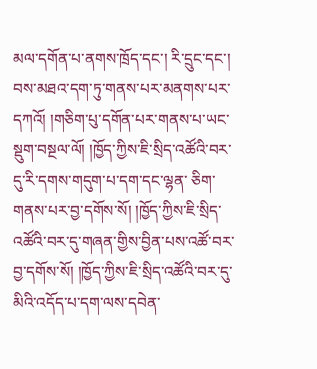མལ་དགོན་པ་ནགས་ཁྲོད་དང་། རི་དྲུང་དང་། བས་མཐའ་དག་ཏུ་གནས་པར་མནགས་པར་དཀའོ། །གཅིག་པུ་དགོན་པར་གནས་པ་ཡང་སྡུག་བསྔལ་ལོ། །ཁྱོད་ཀྱིས་ཇི་སྲིད་འཚོའི་བར་དུ་རི་དགས་གདུག་པ་དག་དང་ལྷན་ ཅིག་གནས་པར་བྱ་དགོས་སོ། །ཁྱོད་ཀྱིས་ཇི་སྲིད་འཚོའི་བར་དུ་གཞན་གྱིས་བྱིན་པས་འཚོ་བར་བྱ་དགོས་སོ། །ཁྱོད་ཀྱིས་ཇི་སྲིད་འཚོའི་བར་དུ་མིའི་འདོད་པ་དག་ལས་དབེན་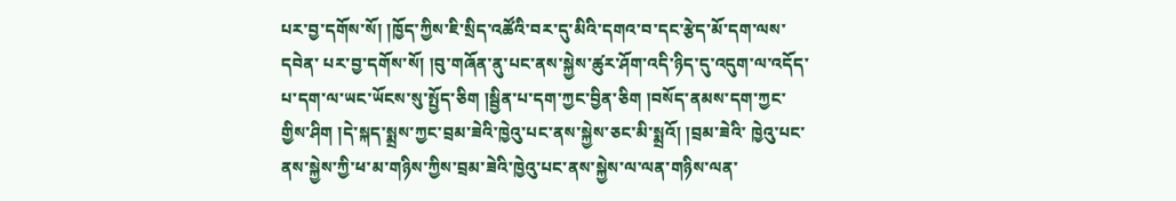པར་བྱ་དགོས་སོ། །ཁྱོད་ཀྱིས་ཇི་སྲིད་འཚོའི་བར་དུ་མིའི་དགའ་བ་དང་རྩེད་མོ་དག་ལས་དབེན་ པར་བྱ་དགོས་སོ། །བུ་གཞོན་ནུ་པང་ནས་སྐྱེས་ཚུར་ཤོག་འདི་ཉིད་དུ་འདུག་ལ་འདོད་པ་དག་ལ་ཡང་ཡོངས་སུ་སྤྱོད་ཅིག །སྦྱིན་པ་དག་ཀྱང་བྱིན་ཅིག །བསོད་ནམས་དག་ཀྱང་གྱིས་ཤིག །དེ་སྐད་སྨྲས་ཀྱང་བྲམ་ཟེའི་ཁྱེའུ་པང་ནས་སྐྱེས་ཅང་མི་སྨྲའོ། །བྲམ་ཟེའི་ ཁྱེའུ་པང་ནས་སྐྱེས་ཀྱི་ཕ་མ་གཉིས་ཀྱིས་བྲམ་ཟེའི་ཁྱེའུ་པང་ནས་སྐྱེས་ལ་ལན་གཉིས་ལན་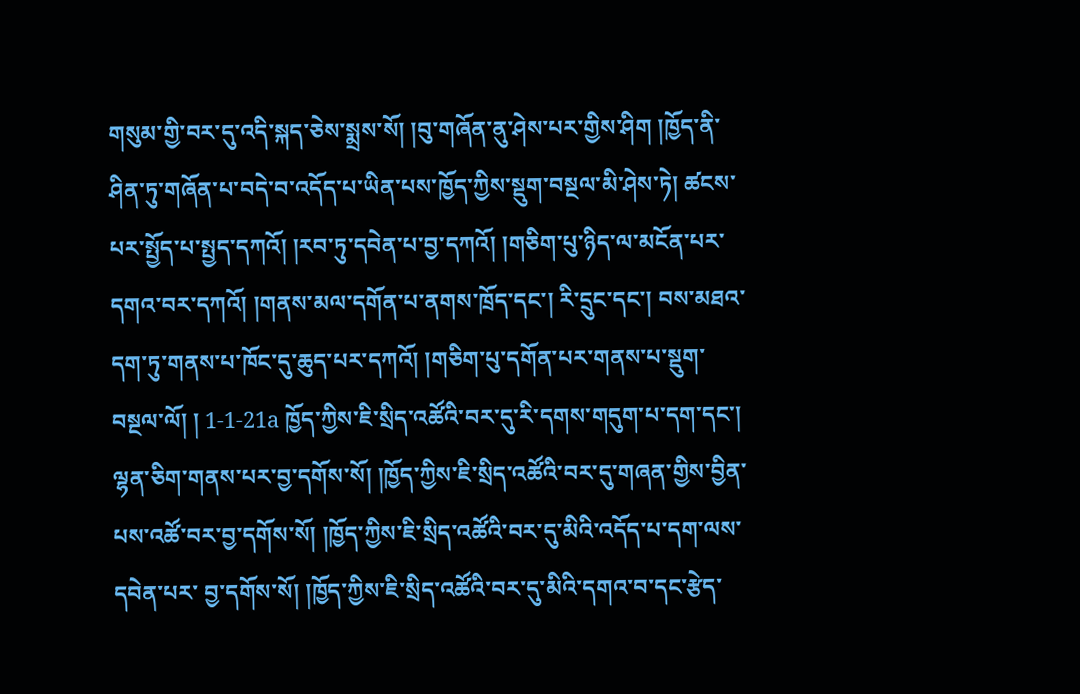གསུམ་གྱི་བར་དུ་འདི་སྐད་ཅེས་སྨྲས་སོ། །བུ་གཞོན་ནུ་ཤེས་པར་གྱིས་ཤིག །ཁྱོད་ནི་ཤིན་ཏུ་གཞོན་པ་བདེ་བ་འདོད་པ་ཡིན་པས་ཁྱོད་ཀྱིས་སྡུག་བསྔལ་མི་ཤེས་ཏེ། ཚངས་ པར་སྤྱོད་པ་སྤྱད་དཀའོ། །རབ་ཏུ་དབེན་པ་བྱ་དཀའོ། །གཅིག་པུ་ཉིད་ལ་མངོན་པར་དགའ་བར་དཀའོ། །གནས་མལ་དགོན་པ་ནགས་ཁྲོད་དང་། རི་དྲུང་དང་། བས་མཐའ་དག་ཏུ་གནས་པ་ཁོང་དུ་ཆུད་པར་དཀའོ། །གཅིག་པུ་དགོན་པར་གནས་པ་སྡུག་བསྔལ་ལོ། ། 1-1-21a ཁྱོད་ཀྱིས་ཇི་སྲིད་འཚོའི་བར་དུ་རི་དགས་གདུག་པ་དག་དང་། ལྷན་ཅིག་གནས་པར་བྱ་དགོས་སོ། །ཁྱོད་ཀྱིས་ཇི་སྲིད་འཚོའི་བར་དུ་གཞན་གྱིས་བྱིན་པས་འཚོ་བར་བྱ་དགོས་སོ། །ཁྱོད་ཀྱིས་ཇི་སྲིད་འཚོའི་བར་དུ་མིའི་འདོད་པ་དག་ལས་དབེན་པར་ བྱ་དགོས་སོ། །ཁྱོད་ཀྱིས་ཇི་སྲིད་འཚོའི་བར་དུ་མིའི་དགའ་བ་དང་རྩེད་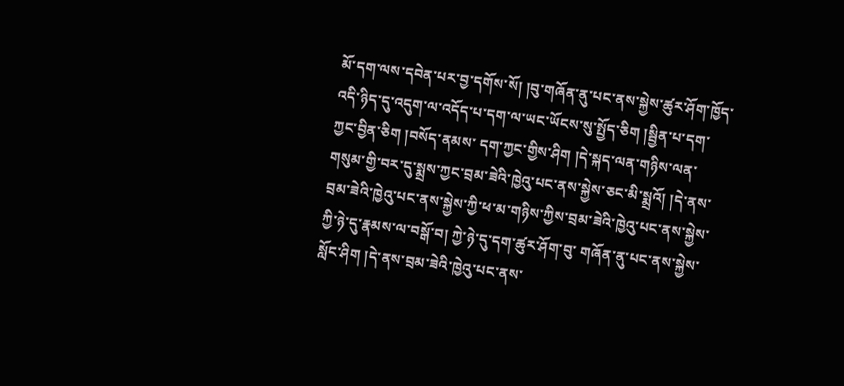མོ་དག་ལས་དབེན་པར་བྱ་དགོས་སོ། །བུ་གཞོན་ནུ་པང་ནས་སྐྱེས་ཚུར་ཤོག་ཁྱོད་འདི་ཉིད་དུ་འདུག་ལ་འདོད་པ་དག་ལ་ཡང་ཡོངས་སུ་སྤྱོད་ཅིག །སྦྱིན་པ་དག་ཀྱང་བྱིན་ཅིག །བསོད་ནམས་ དག་ཀྱང་གྱིས་ཤིག །དེ་སྐད་ལན་གཉིས་ལན་གསུམ་གྱི་བར་དུ་སྨྲས་ཀྱང་བྲམ་ཟེའི་ཁྱེའུ་པང་ནས་སྐྱེས་ཅང་མི་སྨྲའོ། །དེ་ནས་བྲམ་ཟེའི་ཁྱེའུ་པང་ནས་སྐྱེས་ཀྱི་ཕ་མ་གཉིས་ཀྱིས་བྲམ་ཟེའི་ཁྱེའུ་པང་ནས་སྐྱེས་ཀྱི་ཉེ་དུ་རྣམས་ལ་བསྒོ་བ། ཀྱེ་ཉེ་དུ་དག་ཚུར་ཤོག་བུ་ གཞོན་ནུ་པང་ནས་སྐྱེས་སློང་ཤིག །དེ་ནས་བྲམ་ཟེའི་ཁྱེའུ་པང་ནས་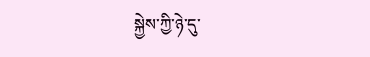སྐྱེས་ཀྱི་ཉེ་དུ་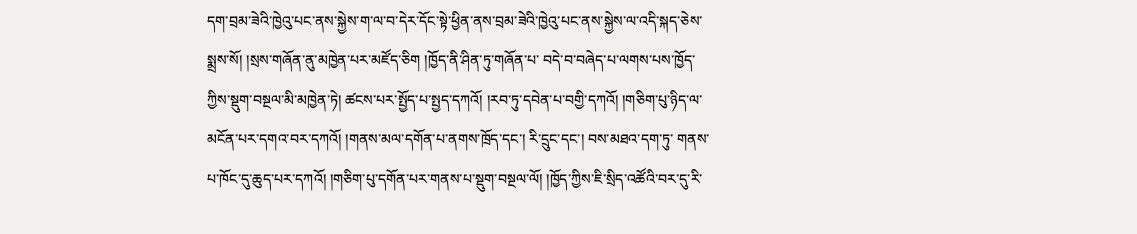དག་བྲམ་ཟེའི་ཁྱེའུ་པང་ནས་སྐྱེས་ག་ལ་བ་དེར་དོང་སྟེ་ཕྱིན་ནས་བྲམ་ཟེའི་ཁྱེའུ་པང་ནས་སྐྱེས་ལ་འདི་སྐད་ཅེས་སྨྲས་སོ། །སྲས་གཞོན་ནུ་མཁྱེན་པར་མཛོད་ཅིག །ཁྱོད་ནི་ཤིན་ཏུ་གཞོན་པ་ བདེ་བ་བཞེད་པ་ལགས་པས་ཁྱོད་ཀྱིས་སྡུག་བསྔལ་མི་མཁྱེན་ཏེ། ཚངས་པར་སྤྱོད་པ་སྤྱད་དཀའོ། །རབ་ཏུ་དབེན་པ་བགྱི་དཀའོ། །གཅིག་པུ་ཉིད་ལ་མངོན་པར་དགའ་བར་དཀའོ། །གནས་མལ་དགོན་པ་ནགས་ཁྲོད་དང་། རི་དྲུང་དང་། བས་མཐའ་དག་ཏུ་ གནས་པ་ཁོང་དུ་ཆུད་པར་དཀའོ། །གཅིག་པུ་དགོན་པར་གནས་པ་སྡུག་བསྔལ་ལོ། །ཁྱོད་ཀྱིས་ཇི་སྲིད་འཚོའི་བར་དུ་རི་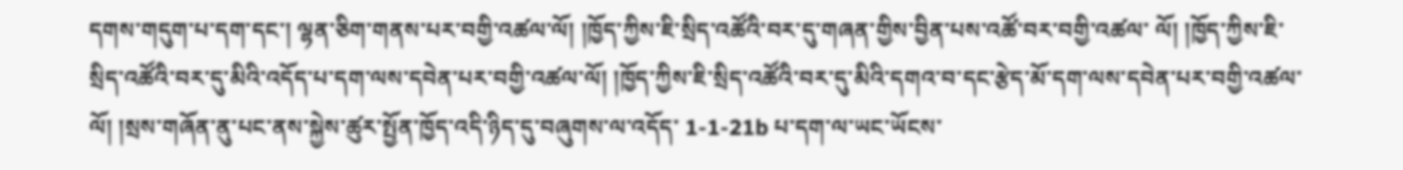དགས་གདུག་པ་དག་དང་། ལྷན་ཅིག་གནས་པར་བགྱི་འཚལ་ལོ། །ཁྱོད་ཀྱིས་ཇི་སྲིད་འཚོའི་བར་དུ་གཞན་གྱིས་བྱིན་པས་འཚོ་བར་བགྱི་འཚལ་ ལོ། །ཁྱོད་ཀྱིས་ཇི་སྲིད་འཚོའི་བར་དུ་མིའི་འདོད་པ་དག་ལས་དབེན་པར་བགྱི་འཚལ་ལོ། །ཁྱོད་ཀྱིས་ཇི་སྲིད་འཚོའི་བར་དུ་མིའི་དགའ་བ་དང་རྩེད་མོ་དག་ལས་དབེན་པར་བགྱི་འཚལ་ལོ། །སྲས་གཞོན་ནུ་པང་ནས་སྐྱེས་ཚུར་སྤྱོན་ཁྱོད་འདི་ཉིད་དུ་བཞུགས་ལ་འདོད་ 1-1-21b པ་དག་ལ་ཡང་ཡོངས་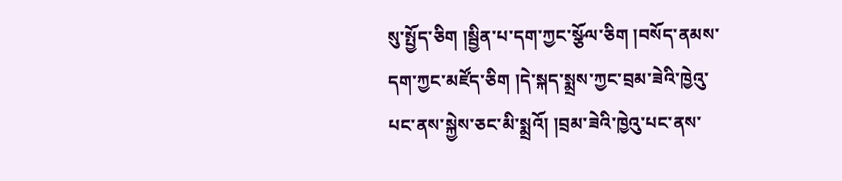སུ་སྤྱོད་ཅིག །སྦྱིན་པ་དག་ཀྱང་སྩོལ་ཅིག །བསོད་ནམས་དག་ཀྱང་མཛོད་ཅིག །དེ་སྐད་སྨྲས་ཀྱང་བྲམ་ཟེའི་ཁྱེའུ་པང་ནས་སྐྱེས་ཅང་མི་སྨྲའོ། །བྲམ་ཟེའི་ཁྱེའུ་པང་ནས་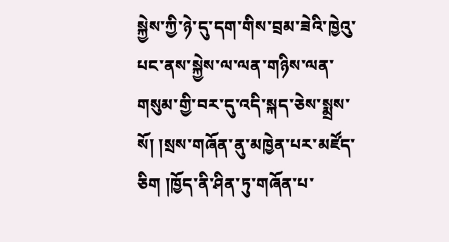སྐྱེས་ཀྱི་ཉེ་དུ་དག་གིས་བྲམ་ཟེའི་ཁྱེའུ་པང་ནས་སྐྱེས་ལ་ལན་གཉིས་ལན་ གསུམ་གྱི་བར་དུ་འདི་སྐད་ཅེས་སྨྲས་སོ། །སྲས་གཞོན་ནུ་མཁྱེན་པར་མཛོད་ཅིག །ཁྱོད་ནི་ཤིན་ཏུ་གཞོན་པ་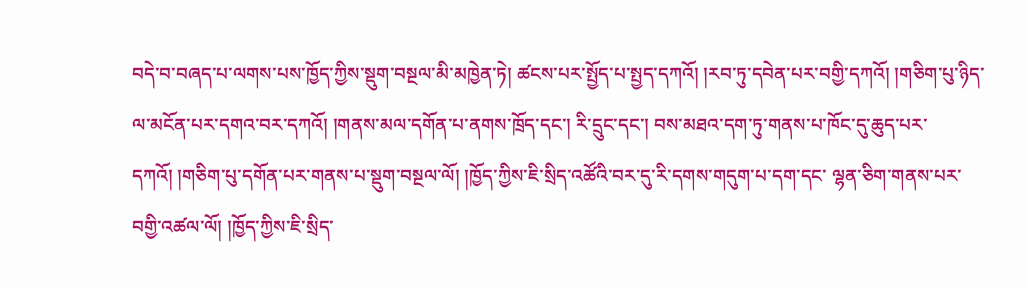བདེ་བ་བཞད་པ་ལགས་པས་ཁྱོད་ཀྱིས་སྡུག་བསྔལ་མི་མཁྱེན་ཏེ། ཚངས་པར་སྤྱོད་པ་སྤྱད་དཀའོ། །རབ་ཏུ་དབེན་པར་བགྱི་དཀའོ། །གཅིག་པུ་ཉིད་ ལ་མངོན་པར་དགའ་བར་དཀའོ། །གནས་མལ་དགོན་པ་ནགས་ཁྲོད་དང་། རི་དྲུང་དང་། བས་མཐའ་དག་ཏུ་གནས་པ་ཁོང་དུ་ཆུད་པར་དཀའོ། །གཅིག་པུ་དགོན་པར་གནས་པ་སྡུག་བསྔལ་ལོ། །ཁྱོད་ཀྱིས་ཇི་སྲིད་འཚོའི་བར་དུ་རི་དགས་གདུག་པ་དག་དང་ ལྷན་ཅིག་གནས་པར་བགྱི་འཚལ་ལོ། །ཁྱོད་ཀྱིས་ཇི་སྲིད་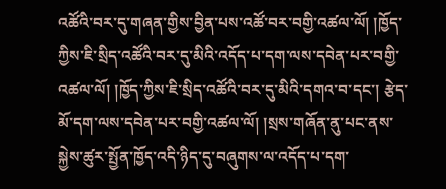འཚོའི་བར་དུ་གཞན་གྱིས་བྱིན་པས་འཚོ་བར་བགྱི་འཚལ་ལོ། །ཁྱོད་ཀྱིས་ཇི་སྲིད་འཚོའི་བར་དུ་མིའི་འདོད་པ་དག་ལས་དབེན་པར་བགྱི་འཚལ་ལོ། །ཁྱོད་ཀྱིས་ཇི་སྲིད་འཚོའི་བར་དུ་མིའི་དགའ་བ་དང་། རྩེད་མོ་དག་ལས་དབེན་པར་བགྱི་འཚལ་ལོ། །སྲས་གཞོན་ནུ་པང་ནས་སྐྱེས་ཚུར་སྤྱོན་ཁྱོད་འདི་ཉིད་དུ་བཞུགས་ལ་འདོད་པ་དག་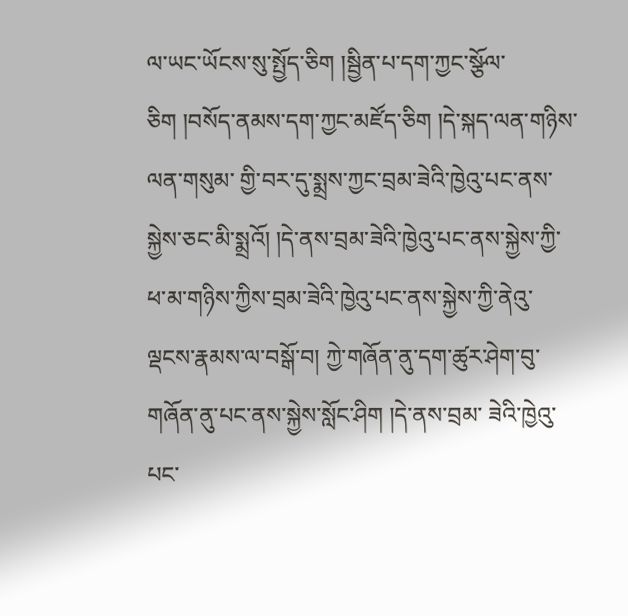ལ་ཡང་ཡོངས་སུ་སྤྱོད་ཅིག །སྦྱིན་པ་དག་ཀྱང་སྩོལ་ཅིག །བསོད་ནམས་དག་ཀྱང་མཛོད་ཅིག །དེ་སྐད་ལན་གཉིས་ལན་གསུམ་ གྱི་བར་དུ་སྨྲས་ཀྱང་བྲམ་ཟེའི་ཁྱེའུ་པང་ནས་སྐྱེས་ཅང་མི་སྨྲའོ། །དེ་ནས་བྲམ་ཟེའི་ཁྱེའུ་པང་ནས་སྐྱེས་ཀྱི་ཕ་མ་གཉིས་ཀྱིས་བྲམ་ཟེའི་ཁྱེའུ་པང་ནས་སྐྱེས་ཀྱི་ནེའུ་ལྡངས་རྣམས་ལ་བསྒོ་བ། ཀྱེ་གཞོན་ནུ་དག་ཚུར་ཤེག་བུ་གཞོན་ནུ་པང་ནས་སྐྱེས་སློང་ཤིག །དེ་ནས་བྲམ་ ཟེའི་ཁྱེའུ་པང་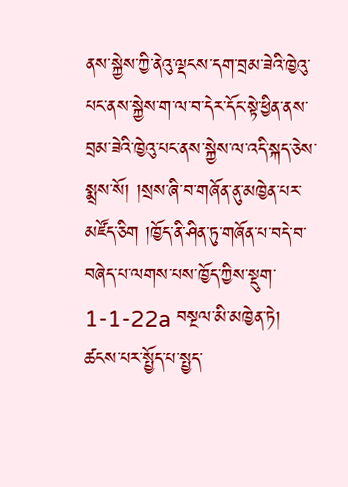ནས་སྐྱེས་ཀྱི་ནེའུ་ལྡངས་དག་བྲམ་ཟེའི་ཁྱེའུ་པང་ནས་སྐྱེས་ག་ལ་བ་དེར་དོང་སྟེ་ཕྱིན་ནས་བྲམ་ཟེའི་ཁྱེའུ་པང་ནས་སྐྱེས་ལ་འདི་སྐད་ཅེས་སྨྲས་སོ། །སྲས་ཞི་བ་གཞོན་ནུ་མཁྱེན་པར་མཛོད་ཅིག །ཁྱོད་ནི་ཤིན་ཏུ་གཞོན་པ་བདེ་བ་བཞེད་པ་ལགས་པས་ཁྱོད་ཀྱིས་སྡུག་ 1-1-22a བསྔལ་མི་མཁྱེན་ཏེ། ཚངས་པར་སྤྱོད་པ་སྤྱད་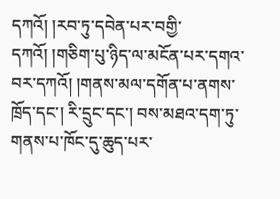དཀའོ། །རབ་ཏུ་དབེན་པར་བགྱི་དཀའོ། །གཅིག་པུ་ཉིད་ལ་མངོན་པར་དགའ་བར་དཀའོ། །གནས་མལ་དགོན་པ་ནགས་ཁྲོད་དང་། རི་དྲུང་དང་། བས་མཐའ་དག་ཏུ་གནས་པ་ཁོང་དུ་ཆུད་པར་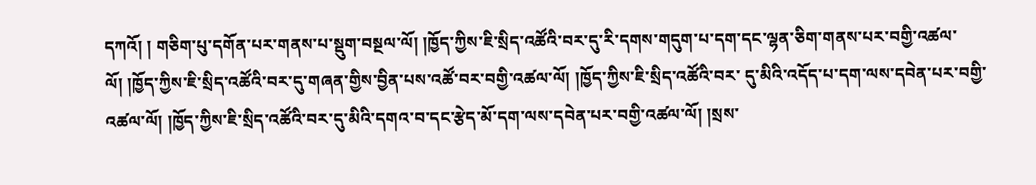དཀའོ། ། གཅིག་པུ་དགོན་པར་གནས་པ་སྡུག་བསྔལ་ལོ། །ཁྱོད་ཀྱིས་ཇི་སྲིད་འཚོའི་བར་དུ་རི་དགས་གདུག་པ་དག་དང་ལྷན་ཅིག་གནས་པར་བགྱི་འཚལ་ལོ། །ཁྱོད་ཀྱིས་ཇི་སྲིད་འཚོའི་བར་དུ་གཞན་གྱིས་བྱིན་པས་འཚོ་བར་བགྱི་འཚལ་ལོ། །ཁྱོད་ཀྱིས་ཇི་སྲིད་འཚོའི་བར་ དུ་མིའི་འདོད་པ་དག་ལས་དབེན་པར་བགྱི་འཚལ་ལོ། །ཁྱོད་ཀྱིས་ཇི་སྲིད་འཚོའི་བར་དུ་མིའི་དགའ་བ་དང་རྩེད་མོ་དག་ལས་དབེན་པར་བགྱི་འཚལ་ལོ། །སྲས་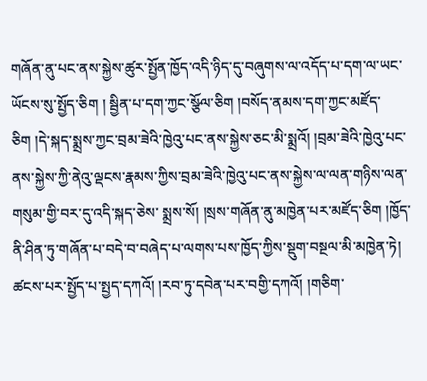གཞོན་ནུ་པང་ནས་སྐྱེས་ཚུར་སྤྱོན་ཁྱོད་འདི་ཉིད་དུ་བཞུགས་ལ་འདོད་པ་དག་ལ་ཡང་ཡོངས་སུ་སྤྱོད་ཅིག ། སྦྱིན་པ་དག་ཀྱང་སྩོལ་ཅིག །བསོད་ནམས་དག་ཀྱང་མཛོད་ཅིག །དེ་སྐད་སྨྲས་ཀྱང་བྲམ་ཟེའི་ཁྱེའུ་པང་ནས་སྐྱེས་ཅང་མི་སྨྲའོ། །བྲམ་ཟེའི་ཁྱེའུ་པང་ནས་སྐྱེས་ཀྱི་ནེའུ་ལྡངས་རྣམས་ཀྱིས་བྲམ་ཟེའི་ཁྱེའུ་པང་ནས་སྐྱེས་ལ་ལན་གཉིས་ལན་གསུམ་གྱི་བར་དུ་འདི་སྐད་ཅེས་ སྨྲས་སོ། །སྲས་གཞོན་ནུ་མཁྱེན་པར་མཛོད་ཅིག །ཁྱོད་ནི་ཤིན་ཏུ་གཞོན་པ་བདེ་བ་བཞེད་པ་ལགས་པས་ཁྱོད་ཀྱིས་སྡུག་བསྔལ་མི་མཁྱེན་ཏེ། ཚངས་པར་སྤྱོད་པ་སྤྱད་དཀའོ། །རབ་ཏུ་དབེན་པར་བགྱི་དཀའོ། །གཅིག་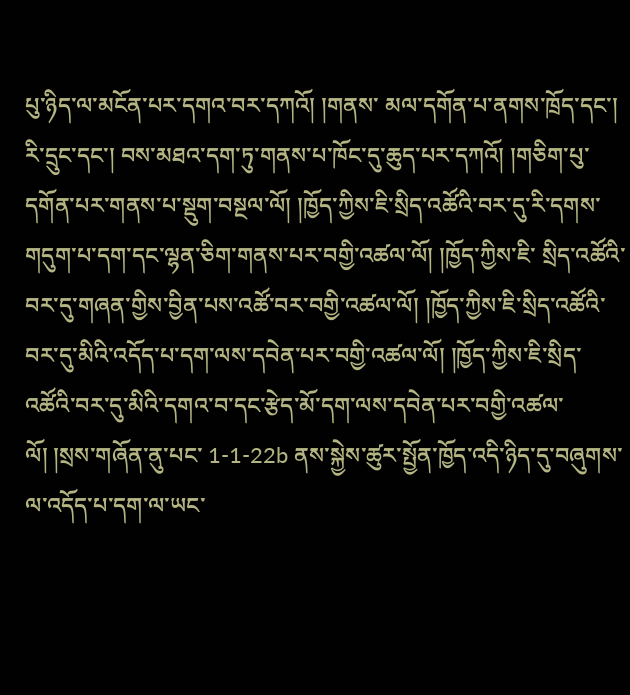པུ་ཉིད་ལ་མངོན་པར་དགའ་བར་དཀའོ། །གནས་ མལ་དགོན་པ་ནགས་ཁྲོད་དང་། རི་དྲུང་དང་། བས་མཐའ་དག་ཏུ་གནས་པ་ཁོང་དུ་ཆུད་པར་དཀའོ། །གཅིག་པུ་དགོན་པར་གནས་པ་སྡུག་བསྔལ་ལོ། །ཁྱོད་ཀྱིས་ཇི་སྲིད་འཚོའི་བར་དུ་རི་དགས་གདུག་པ་དག་དང་ལྷན་ཅིག་གནས་པར་བགྱི་འཚལ་ལོ། །ཁྱོད་ཀྱིས་ཇི་ སྲིད་འཚོའི་བར་དུ་གཞན་གྱིས་བྱིན་པས་འཚོ་བར་བགྱི་འཚལ་ལོ། །ཁྱོད་ཀྱིས་ཇི་སྲིད་འཚོའི་བར་དུ་མིའི་འདོད་པ་དག་ལས་དབེན་པར་བགྱི་འཚལ་ལོ། །ཁྱོད་ཀྱིས་ཇི་སྲིད་འཚོའི་བར་དུ་མིའི་དགའ་བ་དང་རྩེད་མོ་དག་ལས་དབེན་པར་བགྱི་འཚལ་ལོ། །སྲས་གཞོན་ནུ་པང་ 1-1-22b ནས་སྐྱེས་ཚུར་སྤྱོན་ཁྱོད་འདི་ཉིད་དུ་བཞུགས་ལ་འདོད་པ་དག་ལ་ཡང་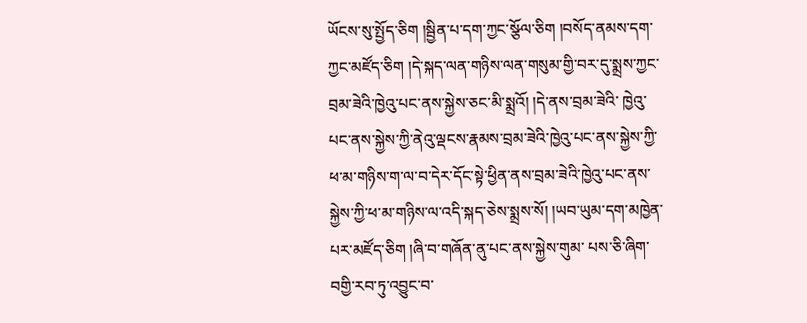ཡོངས་སུ་སྤྱོད་ཅིག །སྦྱིན་པ་དག་ཀྱང་སྩོལ་ཅིག །བསོད་ནམས་དག་ཀྱང་མཛོད་ཅིག །དེ་སྐད་ལན་གཉིས་ལན་གསུམ་གྱི་བར་དུ་སྨྲས་ཀྱང་བྲམ་ཟེའི་ཁྱེའུ་པང་ནས་སྐྱེས་ཅང་མི་སྨྲའོ། །དེ་ནས་བྲམ་ཟེའི་ ཁྱེའུ་པང་ནས་སྐྱེས་ཀྱི་ནེའུ་ལྡངས་རྣམས་བྲམ་ཟེའི་ཁྱེའུ་པང་ནས་སྐྱེས་ཀྱི་ཕ་མ་གཉིས་ག་ལ་བ་དེར་དོང་སྟེ་ཕྱིན་ནས་བྲམ་ཟེའི་ཁྱེའུ་པང་ནས་སྐྱེས་ཀྱི་ཕ་མ་གཉིས་ལ་འདི་སྐད་ཅེས་སྨྲས་སོ། །ཡབ་ཡུམ་དག་མཁྱེན་པར་མཛོད་ཅིག །ཞི་བ་གཞོན་ནུ་པང་ནས་སྐྱེས་གུམ་ པས་ཅི་ཞིག་བགྱི་རབ་ཏུ་འབྱུང་བ་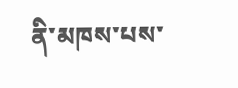ནི་མཁས་པས་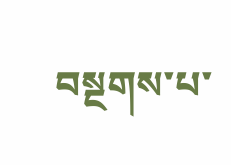བསྔགས་པ་